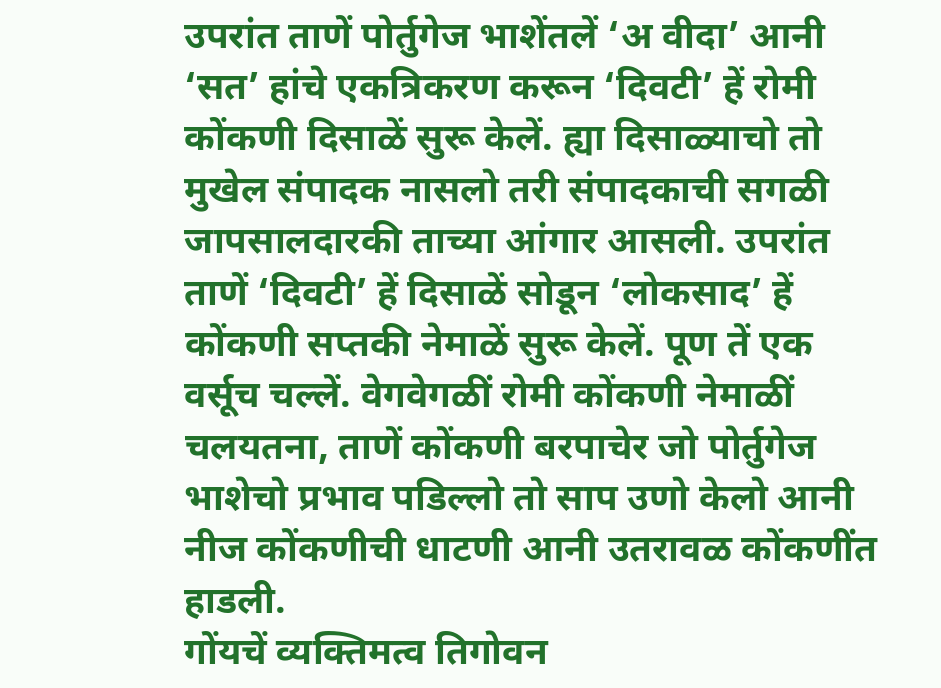उपरांत ताणें पोर्तुगेज भाशेंतलें ‘अ वीदा’ आनी ‘सत’ हांचे एकत्रिकरण करून ‘दिवटी’ हें रोमी कोंकणी दिसाळें सुरू केलें. ह्या दिसाळ्याचो तो मुखेल संपादक नासलो तरी संपादकाची सगळी जापसालदारकी ताच्या आंगार आसली. उपरांत ताणें ‘दिवटी’ हें दिसाळें सोडून ‘लोकसाद’ हें कोंकणी सप्तकी नेमाळें सुरू केलें. पूण तें एक वर्सूच चल्लें. वेगवेगळीं रोमी कोंकणी नेमाळीं चलयतना, ताणें कोंकणी बरपाचेर जो पोर्तुगेज भाशेचो प्रभाव पडिल्लो तो साप उणो केलो आनी नीज कोंकणीची धाटणी आनी उतरावळ कोंकणींत हाडली.
गोंयचें व्यक्तिमत्व तिगोवन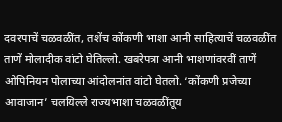दवरपाचें चळवळींत, तशेंच कोंकणी भाशा आनी साहित्याचें चळवळींत ताणें मोलादीक वांटो घेतिल्लो. खबरेपत्रा आनी भाशणांवरवीं ताणें ओपिनियन पोलाच्या आंदोलनांत वांटो घेतलो. ‘कोंकणी प्रजेच्या आवाजान’ चलयिल्ले राज्यभाशा चळवळींतूय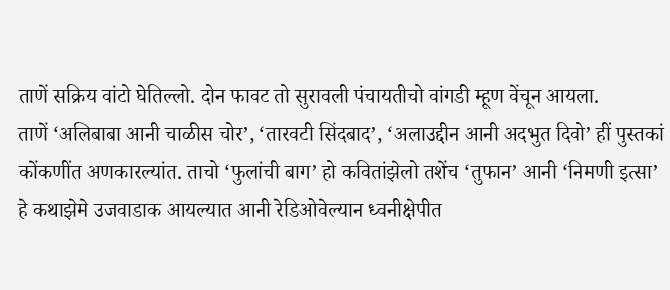ताणें सक्रिय वांटो घेतिल्लो. दोन फावट तो सुरावली पंचायतीचो वांगडी म्हूण वेंचून आयला.
ताणें ‘अलिबाबा आनी चाळीस चोर’, ‘तारवटी सिंदबाद’, ‘अलाउद्दीन आनी अदभुत दिवो’ हीं पुस्तकां कोंकणींत अणकारल्यांत. ताचो ‘फुलांची बाग’ हो कवितांझेलो तशेंच ‘तुफान’ आनी ‘निमणी इत्सा’ हे कथाझेमे उजवाडाक आयल्यात आनी रेडिओवेल्यान ध्वनीक्षेपीत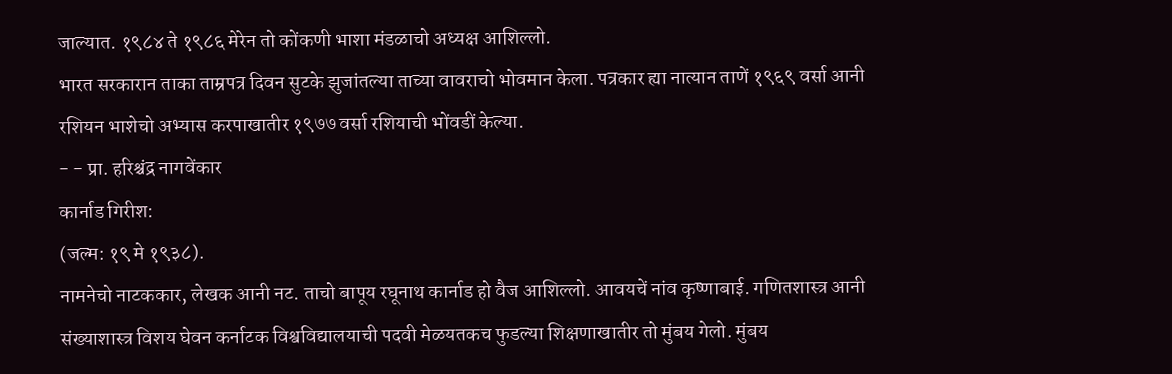जाल्यात. १९८४ ते १९८६ मेरेन तो कोंकणी भाशा मंडळाचो अध्यक्ष आशिल्लो.
भारत सरकारान ताका ताम्रपत्र दिवन सुटके झुजांतल्या ताच्या वावराचो भोवमान केला. पत्रकार ह्या नात्यान ताणें १९६९ वर्सा आनी रशियन भाशेचो अभ्यास करपाखातीर १९७७ वर्सा रशियाची भोंवडीं केल्या.
- - प्रा. हरिश्चंद्र नागवेंकार
कार्नाड गिरीश:
(जल्म: १९ मे १९३८).
नामनेचो नाटककार, लेखक आनी नट. ताचो बापूय रघूनाथ कार्नाड हो वैज आशिल्लो. आवयचें नांव कृष्णाबाई. गणितशास्त्र आनी संख्याशास्त्र विशय घेवन कर्नाटक विश्वविद्यालयाची पदवी मेळयतकच फुडल्या शिक्षणाखातीर तो मुंबय गेलो. मुंबय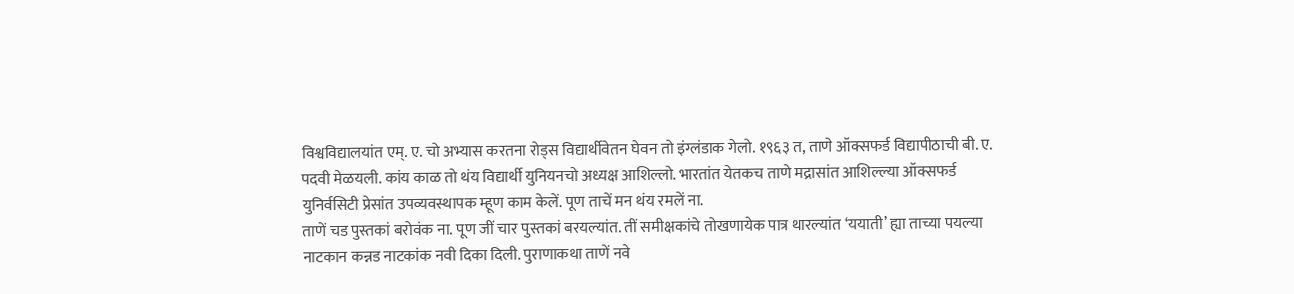विश्वविद्यालयांत एम्. ए. चो अभ्यास करतना रोड्स विद्यार्थीवेतन घेवन तो इंग्लंडाक गेलो. १९६३ त, ताणे ऑक्सफर्ड विद्यापीठाची बी. ए. पदवी मेळयली. कांय काळ तो थंय विद्यार्थी युनियनचो अध्यक्ष आशिल्लो. भारतांत येतकच ताणे मद्रासांत आशिल्ल्या ऑक्सफर्ड युनिर्वसिटी प्रेसांत उपव्यवस्थापक म्हूण काम केलें. पूण ताचें मन थंय रमलें ना.
ताणें चड पुस्तकां बरोवंक ना. पूण जीं चार पुस्तकां बरयल्यांत. तीं समीक्षकांचे तोखणायेक पात्र थारल्यांत ‘ययाती’ ह्या ताच्या पयल्या नाटकान कन्नड नाटकांक नवी दिका दिली. पुराणाकथा ताणें नवे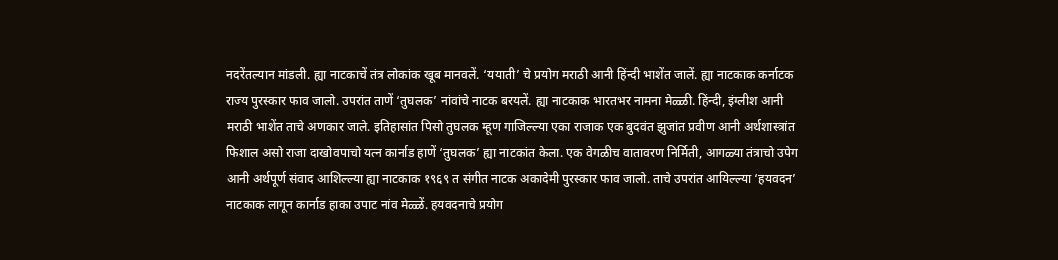नदरेंतल्यान मांडली. ह्या नाटकाचें तंत्र लोकांक खूब मानवलें. ‘ययाती’ चे प्रयोग मराठी आनी हिंन्दी भाशेंत जालें. ह्या नाटकाक कर्नाटक राज्य पुरस्कार फाव जालो. उपरांत ताणें ‘तुघलक’ नांवांचे नाटक बरयलें. ह्या नाटकाक भारतभर नामना मेळ्ळी. हिंन्दी, इंग्लीश आनी मराठी भाशेंत ताचे अणकार जाले. इतिहासांत पिसो तुघलक म्हूण गाजिल्ल्या एका राजाक एक बुदवंत झुजांत प्रवीण आनी अर्थशास्त्रांत फिशाल असो राजा दाखोवपाचो यत्न कार्नाड हाणें ‘तुघलक’ ह्या नाटकांत केला. एक वेगळीच वातावरण निर्मिती, आगळ्या तंत्राचो उपेग आनी अर्थपूर्ण संवाद आशिल्ल्या ह्या नाटकाक १९६९ त संगीत नाटक अकादेमी पुरस्कार फाव जालो. ताचे उपरांत आयिल्ल्या ‘हयवदन’ नाटकाक लागून कार्नाड हाका उपाट नांव मेळ्ळें. हयवदनाचे प्रयोग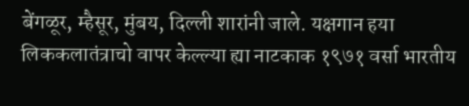बेंगळूर, म्हैसूर, मुंबय, दिल्ली शारांनी जाले. यक्षगान हया लिककलातंत्राचो वापर केल्ल्या ह्या नाटकाक १९७१ वर्सा भारतीय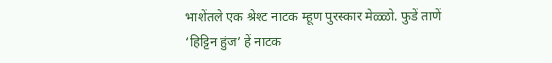भाशेंतले एक श्रेश्ट नाटक म्हूण पुरस्कार मेळ्ळो. फुडें ताणें ‘हिट्टिन हुंज’ हें नाटक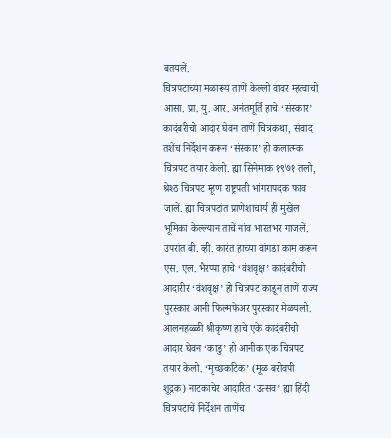बतयलें.
चित्रपटाच्या मळारूय ताणें केल्लो वावर म्हत्वाचो आसा. प्रा. यु. आर. अनंतमूर्ति हाचे ‘संस्कार’ कादंबरीचो आदार घेवन ताणें चित्रकथा, संवाद तशेंच निर्देशन करून ‘संस्कार’ हो कलात्म्क चित्रपट तयार केलो. ह्या सिनेमाक १९७१ तलो, श्रेश्ठ चित्रपट म्हूण राष्ट्रपती भांगरापदक फाव जालें. ह्या चित्रपटांत प्राणेशाचार्य ही मुखेल भूमिका केल्ल्यान ताचें नांव भारतभर गाजलें. उपरांत बी. व्ही. कारंत हाच्या वांगडा काम करून एस. एल. भैरप्पा हाचे ‘वंशवृक्ष’ कादंबरीचो आदारीर ‘वंशवृक्ष’ हो चित्रपट काडून ताणें राज्य पुरस्कार आनी फिल्मफेअर पुरस्कार मेळयलो. आलनहळ्ळी श्रीकृष्ण हाचे एके कादंबरीचो आदार घेवन ‘काडु’ हो आनीक एक चित्रपट तयार केलो. ‘मृच्छकटिक’ (मूळ बरोवपी शूद्रक) नाटकाचेर आदारित ‘उत्सव’ ह्या हिंदी चित्रपटाचें निर्देशन ताणेंच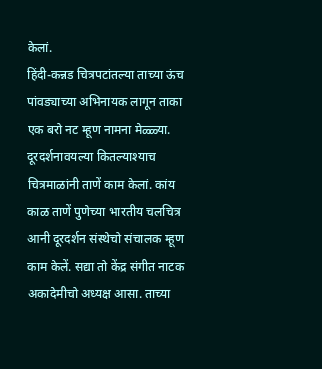केलां.
हिंदी-कन्नड चित्रपटांतल्या ताच्या ऊंच पांवड्याच्या अभिनायक लागून ताका एक बरो नट म्हूण नामना मेळ्ळ्या. दूरदर्शनावयल्या कितल्याश्याच चित्रमाळांनी ताणें काम केलां. कांय काळ ताणें पुणेच्या भारतीय चलचित्र आनी दूरदर्शन संस्थेचो संचालक म्हूण काम केलें. सद्या तो केंद्र संगीत नाटक अकादेमीचो अध्यक्ष आसा. ताच्या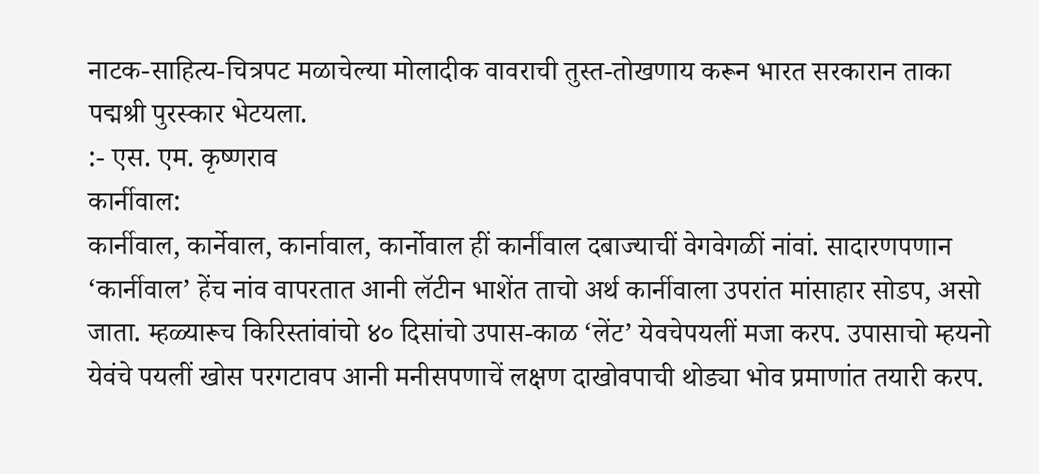नाटक-साहित्य-चित्रपट मळाचेल्या मोलादीक वावराची तुस्त-तोखणाय करून भारत सरकारान ताका पद्मश्री पुरस्कार भेटयला.
:- एस. एम. कृष्णराव
कार्नीवाल:
कार्नीवाल, कार्नेवाल, कार्नावाल, कार्नोवाल हीं कार्नीवाल दबाज्याचीं वेगवेगळीं नांवां. सादारणपणान ‘कार्नीवाल’ हेंच नांव वापरतात आनी लॅटीन भाशेंत ताचो अर्थ कार्नीवाला उपरांत मांसाहार सोडप, असो जाता. म्हळ्यारूच किरिस्तांवांचो ४० दिसांचो उपास-काळ ‘लेंट’ येवचेपयलीं मजा करप. उपासाचो म्हयनो येवंचे पयलीं खोस परगटावप आनी मनीसपणाचें लक्षण दाखोवपाची थोड्या भोव प्रमाणांत तयारी करप.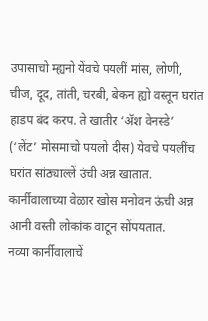उपासाचो म्ह्यनो येंवचे पयलीं मांस, लोणी, चीज, दूद, तांती, चरबी, बेकन ह्यो वस्तून घरांत हाडप बंद करप. ते खातीर ‘ॲश वेनस्डे’ (‘लेंट’ मोसमाचो पयलो दीस) येवचे पयलींच घरांत सांठ्याल्लें उंची अन्न खातात. कार्नीवालाच्या वेळार खोस मनोवन ऊंची अन्न आनी वस्ती लोकांक वाटून सोंपयतात.
नव्या कार्नीवालाचें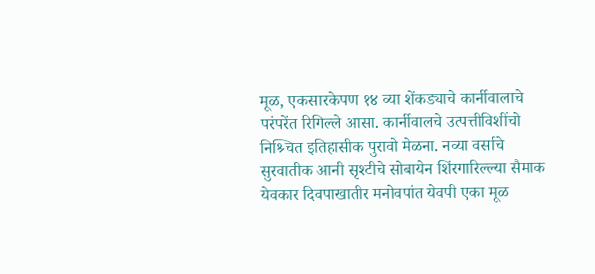मूळ, एकसारकेपण १४ व्या शेंकड्याचे कार्नीवालाचे परंपरेंत रिगिल्ले आसा. कार्नीवालचे उत्पत्तीविशींचो निश्र्चित इतिहासीक पुरावो मेळना. नव्या वर्साचे सुरवातीक आनी सृश्टीचे सोबायेन शिंरगारिल्ल्या सैमाक येवकार दिवपाखातीर मनोवपांत येवपी एका मूळ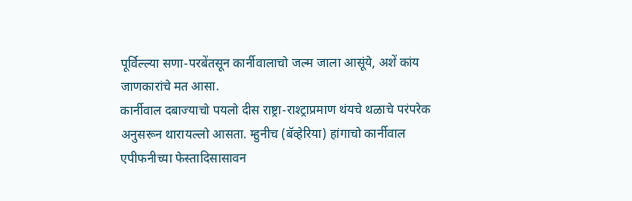पूर्विल्ल्या सणा-परबेंतसून कार्नीवालाचो जल्म जाला आसूंये, अशें कांय जाणकारांचे मत आसा.
कार्नीवाल दबाज्याचो पयलो दीस राष्ट्रा-राश्ट्राप्रमाण थंयचे थळाचे परंपरेक अनुसरून थारायल्लो आसता. म्हुनीच (बॅव्हेरिया) हांगाचो कार्नीवाल एपीफनीच्या फेस्तादिसासावन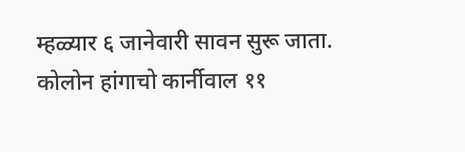म्हळ्यार ६ जानेवारी सावन सुरू जाता. कोलोन हांगाचो कार्नीवाल ११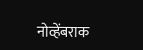नोव्हेंबराक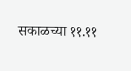सकाळच्या ११.११